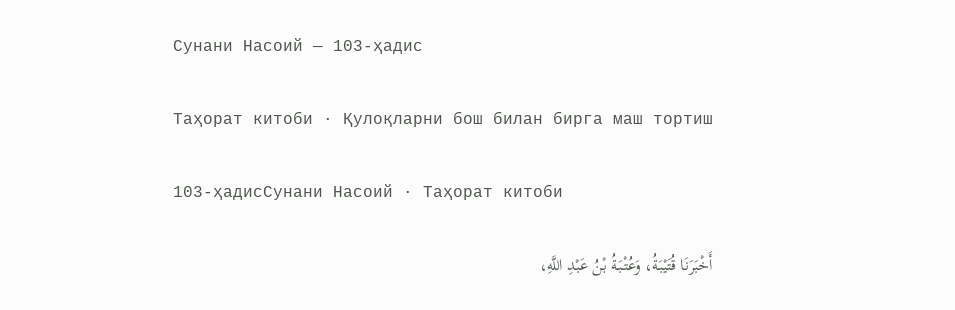Сунани Насоий — 103-ҳадис

Таҳорат китоби · Қулоқларни бош билан бирга маш тортиш

103-ҳадисСунани Насоий · Таҳорат китоби

أَخْبَرَنَا قُتَيْبَةُ، وَعُتْبَةُ بْنُ عَبْدِ اللَّهِ،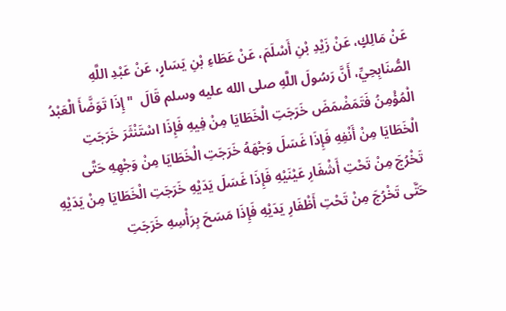عَنْ مَالِكٍ، عَنْ زَيْدِ بْنِ أَسْلَمَ، عَنْ عَطَاءِ بْنِ يَسَارٍ، عَنْ عَبْدِ اللَّهِ الصُّنَابِحِيِّ، أَنَّ رَسُولَ اللَّهِ صلى الله عليه وسلم قَالَ  " إِذَا تَوَضَّأَ الْعَبْدُ الْمُؤْمِنُ فَتَمَضْمَضَ خَرَجَتِ الْخَطَايَا مِنْ فِيهِ فَإِذَا اسْتَنْثَرَ خَرَجَتِ الْخَطَايَا مِنْ أَنْفِهِ فَإِذَا غَسَلَ وَجْهَهُ خَرَجَتِ الْخَطَايَا مِنْ وَجْهِهِ حَتَّى تَخْرُجَ مِنْ تَحْتِ أَشْفَارِ عَيْنَيْهِ فَإِذَا غَسَلَ يَدَيْهِ خَرَجَتِ الْخَطَايَا مِنْ يَدَيْهِ حَتَّى تَخْرُجَ مِنْ تَحْتِ أَظْفَارِ يَدَيْهِ فَإِذَا مَسَحَ بِرَأْسِهِ خَرَجَتِ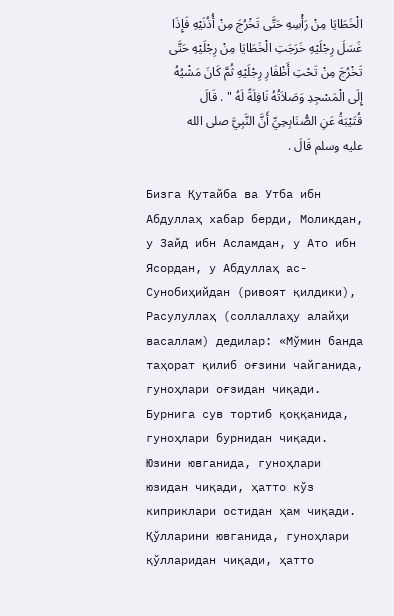الْخَطَايَا مِنْ رَأْسِهِ حَتَّى تَخْرُجَ مِنْ أُذُنَيْهِ فَإِذَا غَسَلَ رِجْلَيْهِ خَرَجَتِ الْخَطَايَا مِنْ رِجْلَيْهِ حَتَّى تَخْرُجَ مِنْ تَحْتِ أَظْفَارِ رِجْلَيْهِ ثُمَّ كَانَ مَشْيُهُ إِلَى الْمَسْجِدِ وَصَلاَتُهُ نَافِلَةً لَهُ " . قَالَ قُتَيْبَةُ عَنِ الصُّنَابِحِيِّ أَنَّ النَّبِيَّ صلى الله عليه وسلم قَالَ .

Бизга Қутайба ва Утба ибн Абдуллаҳ хабар берди, Моликдан, у Зайд ибн Асламдан, у Ато ибн Ясордан, у Абдуллаҳ ас-Сунобиҳийдан (ривоят қилдики), Расулуллаҳ (соллаллаҳу алайҳи васаллам) дедилар: «Мўмин банда таҳорат қилиб оғзини чайганида, гуноҳлари оғзидан чиқади. Бурнига сув тортиб қоққанида, гуноҳлари бурнидан чиқади. Юзини ювганида, гуноҳлари юзидан чиқади, ҳатто кўз киприклари остидан ҳам чиқади. Қўлларини ювганида, гуноҳлари қўлларидан чиқади, ҳатто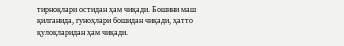тирноқлари остидан ҳам чиқади. Бошини маш қилганида, гуноҳлари бошидан чиқади, ҳатто қулоқларидан ҳам чиқади.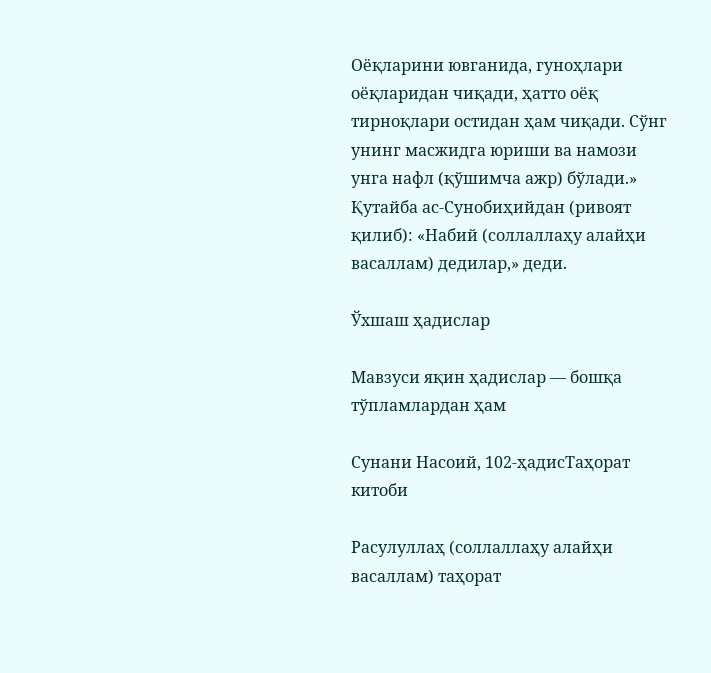Оёқларини ювганида, гуноҳлари оёқларидан чиқади, ҳатто оёқ тирноқлари остидан ҳам чиқади. Сўнг унинг масжидга юриши ва намози унга нафл (қўшимча ажр) бўлади.» Қутайба ас-Сунобиҳийдан (ривоят қилиб): «Набий (соллаллаҳу алайҳи васаллам) дедилар,» деди.

Ўхшаш ҳадислар

Мавзуси яқин ҳадислар — бошқа тўпламлардан ҳам

Сунани Насоий, 102-ҳадисТаҳорат китоби

Расулуллаҳ (соллаллаҳу алайҳи васаллам) таҳорат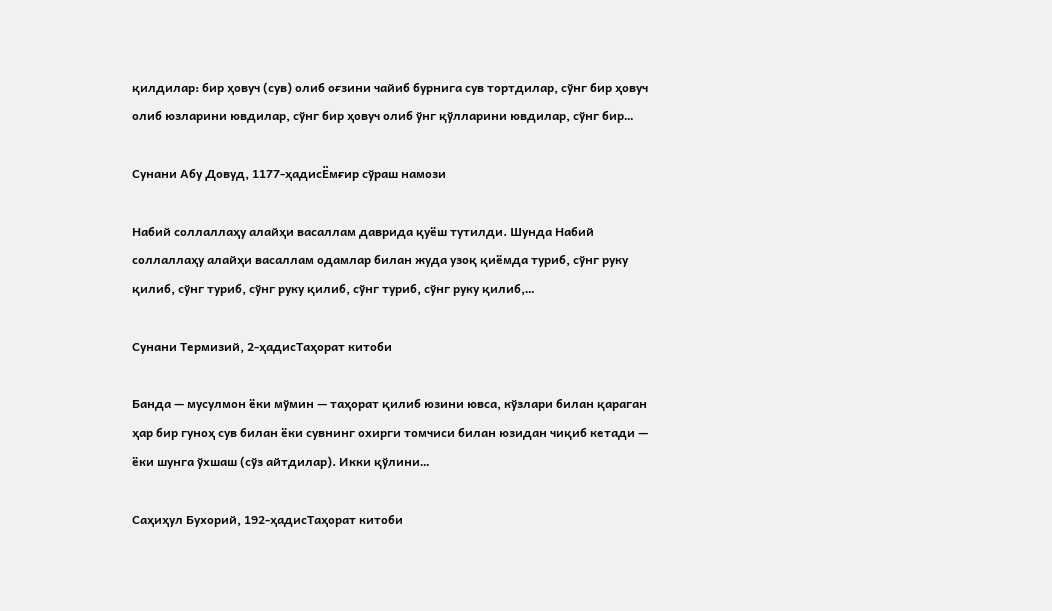қилдилар: бир ҳовуч (сув) олиб оғзини чайиб бурнига сув тортдилар, сўнг бир ҳовуч олиб юзларини ювдилар, сўнг бир ҳовуч олиб ўнг қўлларини ювдилар, сўнг бир…

Сунани Абу Довуд, 1177-ҳадисЁмғир сўраш намози

Набий соллаллаҳу алайҳи васаллам даврида қуёш тутилди. Шунда Набий соллаллаҳу алайҳи васаллам одамлар билан жуда узоқ қиёмда туриб, сўнг руку қилиб, сўнг туриб, сўнг руку қилиб, сўнг туриб, сўнг руку қилиб,…

Сунани Термизий, 2-ҳадисТаҳорат китоби

Банда — мусулмон ёки мўмин — таҳорат қилиб юзини ювса, кўзлари билан қараган ҳар бир гуноҳ сув билан ёки сувнинг охирги томчиси билан юзидан чиқиб кетади — ёки шунга ўхшаш (сўз айтдилар). Икки қўлини…

Саҳиҳул Бухорий, 192-ҳадисТаҳорат китоби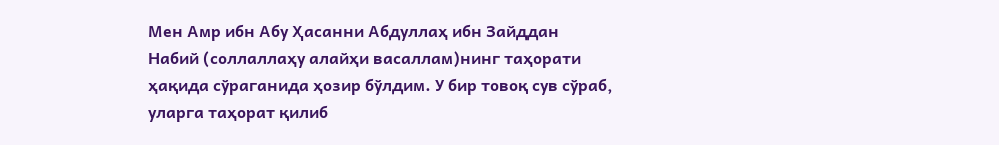Мен Амр ибн Абу Ҳасанни Абдуллаҳ ибн Зайддан Набий (соллаллаҳу алайҳи васаллам)нинг таҳорати ҳақида сўраганида ҳозир бўлдим. У бир товоқ сув сўраб, уларга таҳорат қилиб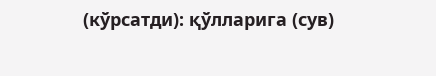(кўрсатди): қўлларига (сув)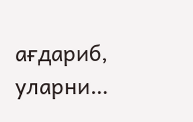ағдариб, уларни…